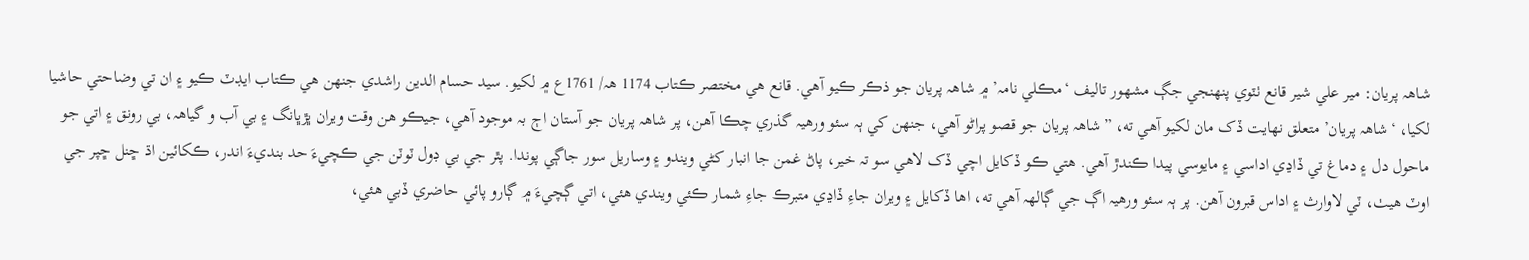شاھہ پريان: مير علي شير قانع ٺٽوي پنھنجي جڳ مشھور تاليف ‘مڪلي نامہ’ ۾ شاھہ پريان جو ذڪر ڪيو آهي. قانع هي مختصر ڪتاب 1174 ھہ/ 1761ع ۾ لکيو. سيد حسام الدين راشدي جنهن هي ڪتاب ايڊٽ ڪيو ۽ ان تي وضاحتي حاشيا لکيا، ‘شاھہ پريان’ متعلق نهايت ڏک مان لکيو آهي ته، ”شاھہ پريان جو قصو پراڻو آهي، جنهن کي ٻہ سئو ورهيہ گذري چڪا آهن، پر شاھہ پريان جو آستان اڄ بہ موجود آهي، جيڪو هن وقت ويران ڀڙڀانگ ۽ بي آب و گياھہ، بي رونق ۽ اتي جو ماحول دل ۽ دماغ تي ڏاڍي اداسي ۽ مايوسي پيدا ڪندڙ آهي. هتي ڪو ڏکايل اچي ڏک لاهي سو تہ خير، پاڻ غمن جا انبار کڻي ويندو ۽ وساريل سور جاڳي پوندا. پٿر جي بي ڊول ٽوٽن جي ڪچيءَ حد بنديءَ اندر، ڪکائين اڌ ڇنل ڇپر جي اوٽ هيٺ، ٽي لاوارث ۽ اداس قبرون آهن. پر ٻہ سئو ورهيہ اڳ جي ڳالھہ آهي ته، اها ڏکايل ۽ ويران جاءِ ڏاڍي متبرڪ جاءِ شمار ڪئي ويندي هئي، اتي ڳچيءَ ۾ ڳارو پائي حاضري ڏبي هئي،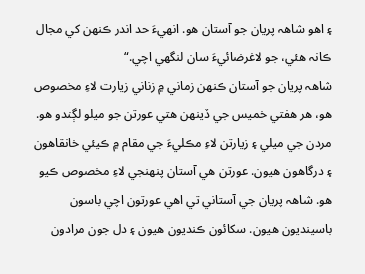۽ اهو شاھہ پريان جو آستان هو. انهيءَ حد اندر ڪنهن کي مجال ڪانہ هئي، جو لاغرضائيءَ سان لنگهي اچي.“
شاھہ پريان جو آستان ڪنهن زماني ۾ زناني زيارت لاءِ مخصوص هو، هر هفتي خميس جي ڏينهن هتي عورتن جو ميلو لڳندو هو. مردن جي ميلي ۽ زيارتن لاءِ مڪليءَ جي مقام ۾ ڪيئي خانقاهون ۽ درگاهون هيون. عورتن هي آستان پنھنجي لاءِ مخصوص ڪيو هو. شاھہ پريان جي آستاني تي اهي عورتون اچي باسون باسينديون هيون. سکائون ڪنديون هيون ۽ دل جون مرادون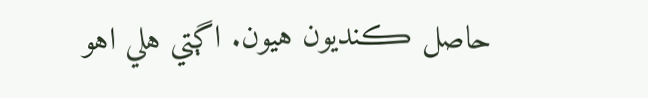حاصل ڪنديون هيون. اڳتي هلي اهو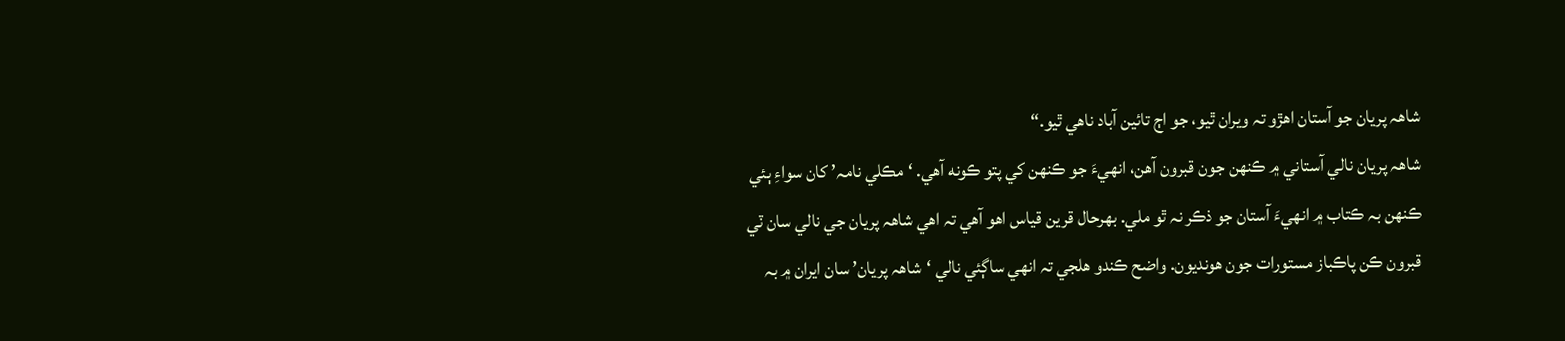شاھہ پريان جو آستان اهڙو تہ ويران ٿيو، جو اڄ تائين آباد ناهي ٿيو.“
شاھہ پريان نالي آستاني ۾ ڪنهن جون قبرون آهن، انهيءَ جو ڪنهن کي پتو ڪونه آهي. ‘مڪلي نامہ’ کان سواءِ ٻئي ڪنهن بہ ڪتاب ۾ انهيءَ آستان جو ذڪر نہ ٿو ملي. بهرحال قرين قياس اهو آهي تہ اهي شاھہ پريان جي نالي سان ٽي قبرون ڪن پاڪباز مستورات جون هونديون. واضح ڪندو هلجي تہ انهي ساڳئي نالي ‘شاھہ پريان’ سان ايران ۾ بہ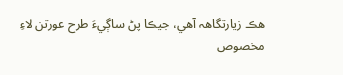هڪ زيارتگاھہ آهي، جيڪا پڻ ساڳيءَ طرح عورتن لاءِ مخصوص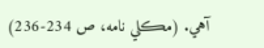آهي. (مڪلي نامه، ص 234-236)